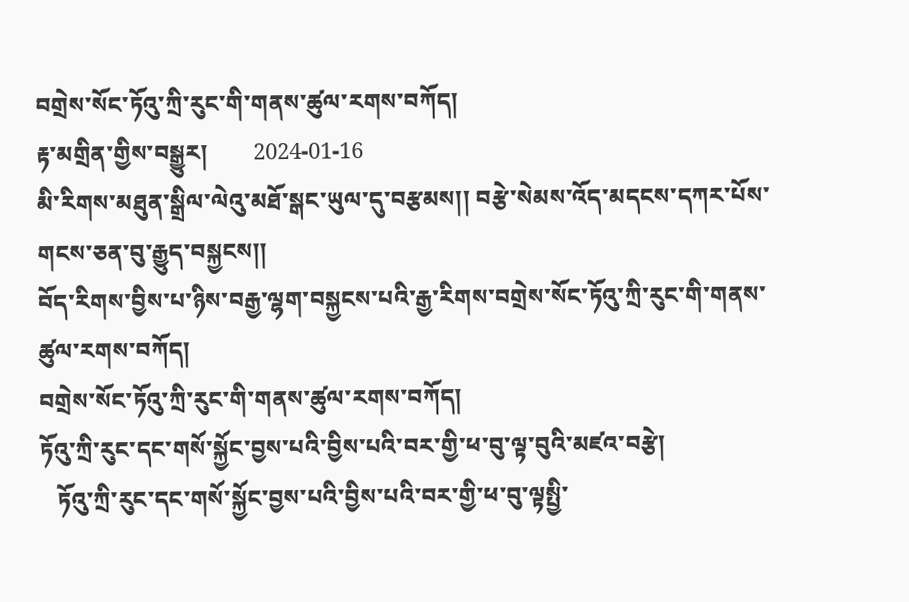བགྲེས་སོང་ཏོའུ་ཀྲི་རུང་གི་གནས་ཚུལ་རགས་བཀོད།
རྟ་མགྲིན་གྱིས་བསྒྱུར།        2024-01-16
མི་རིགས་མཐུན་སྒྲིལ་ལེའུ་མཐོ་སྒང་ཡུལ་དུ་བརྩམས།། བརྩེ་སེམས་འོད་མདངས་དཀར་པོས་གངས་ཅན་བུ་རྒྱུད་བསྐྱངས།།
བོད་རིགས་བྱིས་པ་ཉིས་བརྒྱ་ལྷག་བསྐྱངས་པའི་རྒྱ་རིགས་བགྲེས་སོང་ཏོའུ་ཀྲི་རུང་གི་གནས་ཚུལ་རགས་བཀོད།
བགྲེས་སོང་ཏོའུ་ཀྲི་རུང་གི་གནས་ཚུལ་རགས་བཀོད།
ཏོའུ་ཀྲི་རུང་དང་གསོ་སྐྱོང་བྱས་པའི་བྱིས་པའི་བར་གྱི་ཕ་བུ་ལྟ་བུའི་མཛའ་བརྩེ།
   ཏོའུ་ཀྲི་རུང་དང་གསོ་སྐྱོང་བྱས་པའི་བྱིས་པའི་བར་གྱི་ཕ་བུ་ལྟསྤྱི་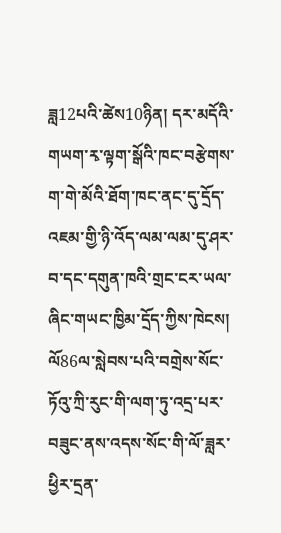ཟླ12པའི་ཚེས10ཉིན། དར་མདོའི་གཡག་རྭ་ལྟག་སྒོའི་ཁང་བརྩེགས་ག་གེ་མོའི་ཐོག་ཁང་ནང་དུ་དྲོད་འཇམ་གྱི་ཉི་འོད་ལམ་ལམ་དུ་ཤར་བ་དང་དགུན་ཁའི་གྲང་ངར་ཡལ་ཞིང་གཡང་ཁྱིམ་དྲོད་ཀྱིས་ཁེངས། ལོ86ལ་སླེབས་པའི་བགྲེས་སོང་ཏོའུ་ཀྲི་རུང་གི་ལག་ཏུ་འདྲ་པར་བཟུང་ནས་འདས་སོང་གི་ལོ་ཟླར་ཕྱིར་དྲན་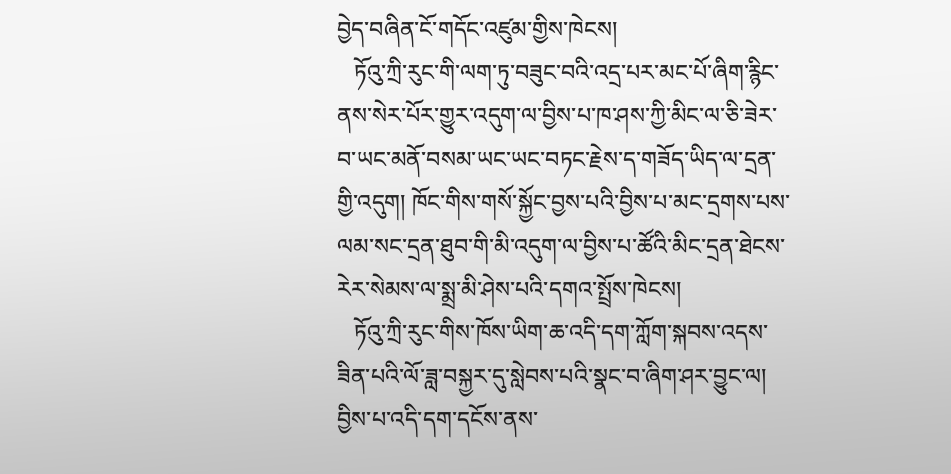བྱེད་བཞིན་ངོ་གདོང་འཛུམ་གྱིས་ཁེངས།
   ཏོའུ་ཀྲི་རུང་གི་ལག་ཏུ་བཟུང་བའི་འདྲ་པར་མང་པོ་ཞིག་རྙིང་ནས་སེར་པོར་གྱུར་འདུག་ལ་བྱིས་པ་ཁ་ཤས་ཀྱི་མིང་ལ་ཅི་ཟེར་བ་ཡང་མནོ་བསམ་ཡང་ཡང་བཏང་རྗེས་ད་གཟོད་ཡིད་ལ་དྲན་གྱི་འདུག། ཁོང་གིས་གསོ་སྐྱོང་བྱས་པའི་བྱིས་པ་མང་དྲགས་པས་ལམ་སང་དྲན་ཐུབ་གི་མི་འདུག་ལ་བྱིས་པ་ཚོའི་མིང་དྲན་ཐེངས་རེར་སེམས་ལ་སྨྲ་མི་ཤེས་པའི་དགའ་སྤྲོས་ཁེངས།
   ཏོའུ་ཀྲི་རུང་གིས་ཁོས་ཡིག་ཆ་འདི་དག་ཀློག་སྐབས་འདས་ཟིན་པའི་ལོ་ཟླ་བསྐྱར་དུ་སླེབས་པའི་སྣང་བ་ཞིག་ཤར་བྱུང་ལ། བྱིས་པ་འདི་དག་དངོས་ནས་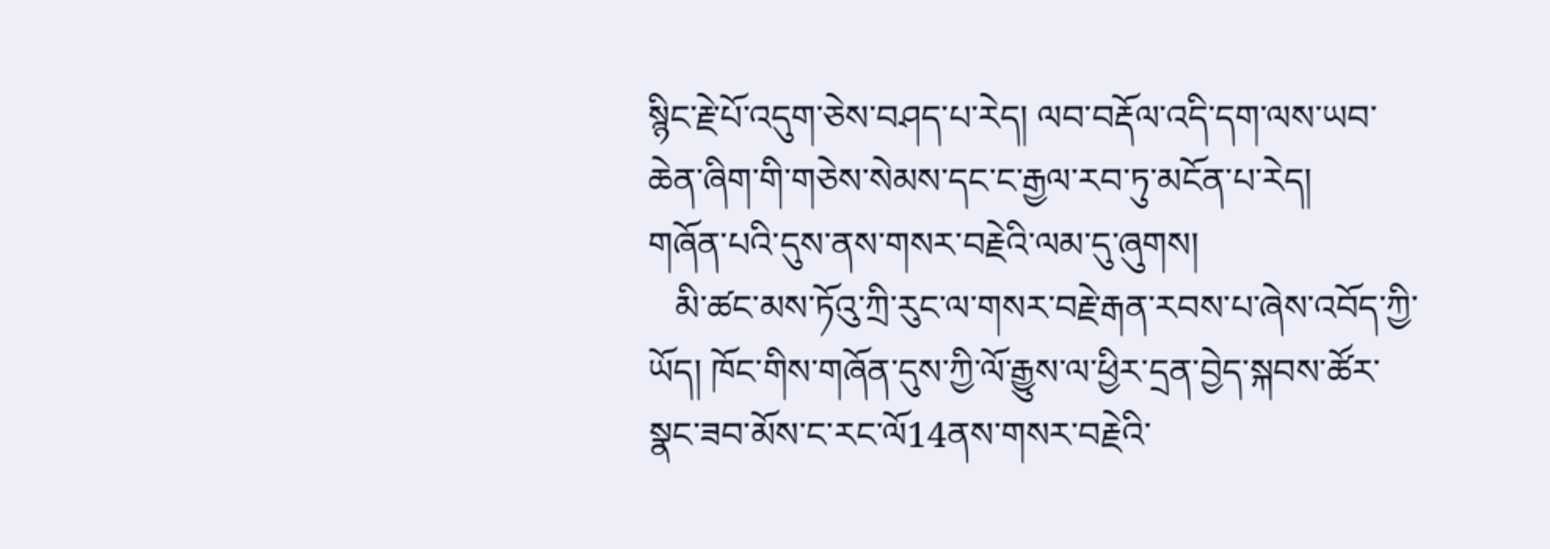སྙིང་རྗེ་པོ་འདུག་ཅེས་བཤད་པ་རེད། ལབ་བརྡོལ་འདི་དག་ལས་ཡབ་ཆེན་ཞིག་གི་གཅེས་སེམས་དང་ང་རྒྱལ་རབ་ཏུ་མངོན་པ་རེད།
གཞོན་པའི་དུས་ནས་གསར་བརྗེའི་ལམ་དུ་ཞུགས།
   མི་ཚང་མས་ཏོའུ་ཀྲི་རུང་ལ་གསར་བརྗེ་རྒན་རབས་པ་ཞེས་འབོད་ཀྱི་ཡོད། ཁོང་གིས་གཞོན་དུས་ཀྱི་ལོ་རྒྱུས་ལ་ཕྱིར་དྲན་བྱེད་སྐབས་ཚོར་སྣང་ཟབ་མོས་ང་རང་ལོ14ནས་གསར་བརྗེའི་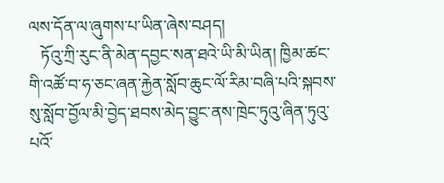ལས་དོན་ལ་ཞུགས་པ་ཡིན་ཞེས་བཤད།
   ཏོའུ་ཀྲི་རུང་ནི་མེན་དབྱང་སན་ཐའེ་ཡི་མི་ཡིན། ཁྱིམ་ཚང་གི་འཚོ་བ་ཧ་ཅང་ཞན་རྐྱེན་སློབ་ཆུང་ལོ་རིམ་བཞི་པའི་སྐབས་སུ་སློབ་བྱོལ་མི་བྱེད་ཐབས་མེད་བྱུང་ནས་ཁྲེང་ཏུའུ་ཞིན་ཏུའུ་པའོ་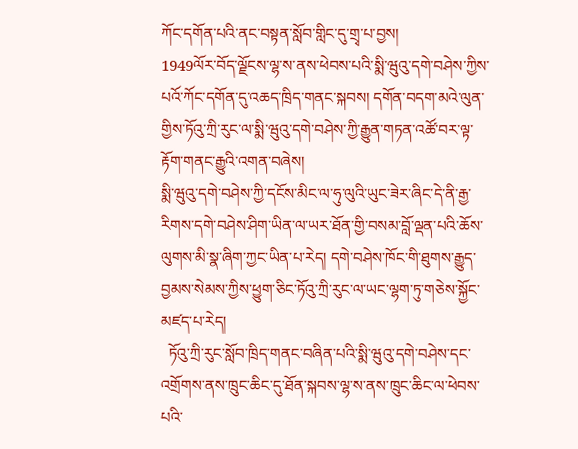ཀོང་དགོན་པའི་ནང་བསྟན་སློབ་གླིང་དུ་གྲྭ་པ་བྱས།
1949ལོར་བོད་ལྗོངས་ལྷ་ས་ནས་ཕེབས་པའི་སྨི་ཝུའུ་དགེ་བཤེས་ཀྱིས་པའོ་ཀོང་དགོན་དུ་འཆད་ཁྲིད་གནང་སྐབས། དགོན་བདག་མའེ་ལུན་གྱིས་ཏོའུ་ཀྲི་རུང་ལ་སྨི་ཝུའུ་དགེ་བཤེས་ཀྱི་རྒྱུན་གཏན་འཚོ་བར་ལྟ་རྟོག་གནང་རྒྱུའི་འགན་བཞེས།
སྨི་ཝུའུ་དགེ་བཤེས་ཀྱི་དངོས་མིང་ལ་ཧུ་ལུའི་ཡུང་ཟེར་ཞིང་དེ་ནི་རྒྱ་རིགས་དགེ་བཤེས་ཤིག་ཡིན་ལ་ཡར་ཐོན་གྱི་བསམ་བློ་ལྡན་པའི་ཆོས་ལུགས་མི་སྣ་ཞིག་ཀྱང་ཡིན་པ་རེད། དགེ་བཤེས་ཁོང་གི་ཐུགས་རྒྱུད་བྱམས་སེམས་ཀྱིས་ཕྱུག་ཅིང་ཏོའུ་ཀྲི་རུང་ལ་ཡང་ལྷག་ཏུ་གཅེས་སྐྱོང་མཛད་པ་རེད།
  ཏོའུ་ཀྲི་རུང་སློབ་ཁྲིད་གནང་བཞིན་པའི་སྨི་ཝུའུ་དགེ་བཤེས་དང་འགྲོགས་ནས་ཁྲུང་ཆིང་དུ་ཐོན་སྐབས་ལྷ་ས་ནས་ཁྲུང་ཆིང་ལ་ཕེབས་པའི་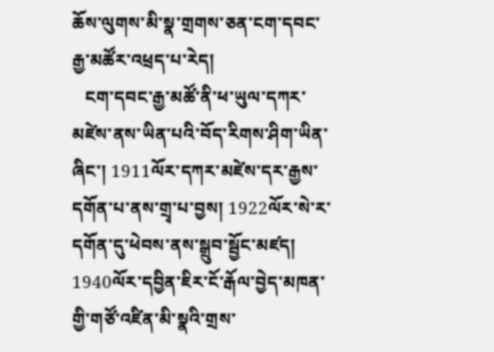ཆོས་ལུགས་མི་སྣ་གྲགས་ཅན་ངག་དབང་རྒྱ་མཚོར་འཕྲད་པ་རེད།
   ངག་དབང་རྒྱ་མཚོ་ནི་ཕ་ཡུལ་དཀར་མཛེས་ནས་ཡིན་པའི་བོད་རིགས་ཤིག་ཡིན་ཞིང་། 1911ལོར་དཀར་མཛེས་དར་རྒྱས་དགོན་པ་ནས་གྲྭ་པ་བྱས། 1922ལོར་སེ་ར་དགོན་དུ་ཕེབས་ནས་སྒྲུབ་སྦྱོང་མཛད། 1940ལོར་དབྱིན་ཇིར་ངོ་རྒོལ་བྱེད་མཁན་གྱི་གཙོ་འཛིན་མི་སྣའི་གྲས་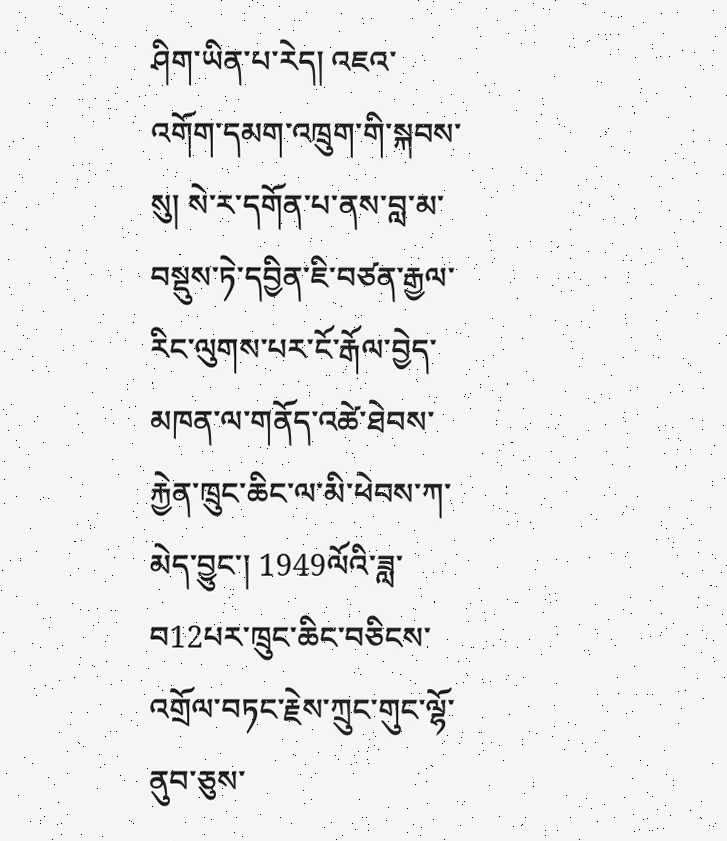ཤིག་ཡིན་པ་རེད། འཇའ་འགོག་དམག་འཁྲུག་གི་སྐབས་སུ། སེ་ར་དགོན་པ་ནས་བླ་མ་བསྡུས་ཏེ་དབྱིན་ཇི་བཙན་རྒྱལ་རིང་ལུགས་པར་ངོ་རྒོལ་བྱེད་མཁན་ལ་གནོད་འཚེ་ཐེབས་རྐྱེན་ཁྲུང་ཆིང་ལ་མི་ཕེབས་ཀ་མེད་བྱུང་། 1949ལོའི་ཟླ་བ12པར་ཁྲུང་ཆིང་བཅིངས་འགྲོལ་བཏང་རྗེས་ཀྲུང་གུང་ལྷོ་ནུབ་ཅུས་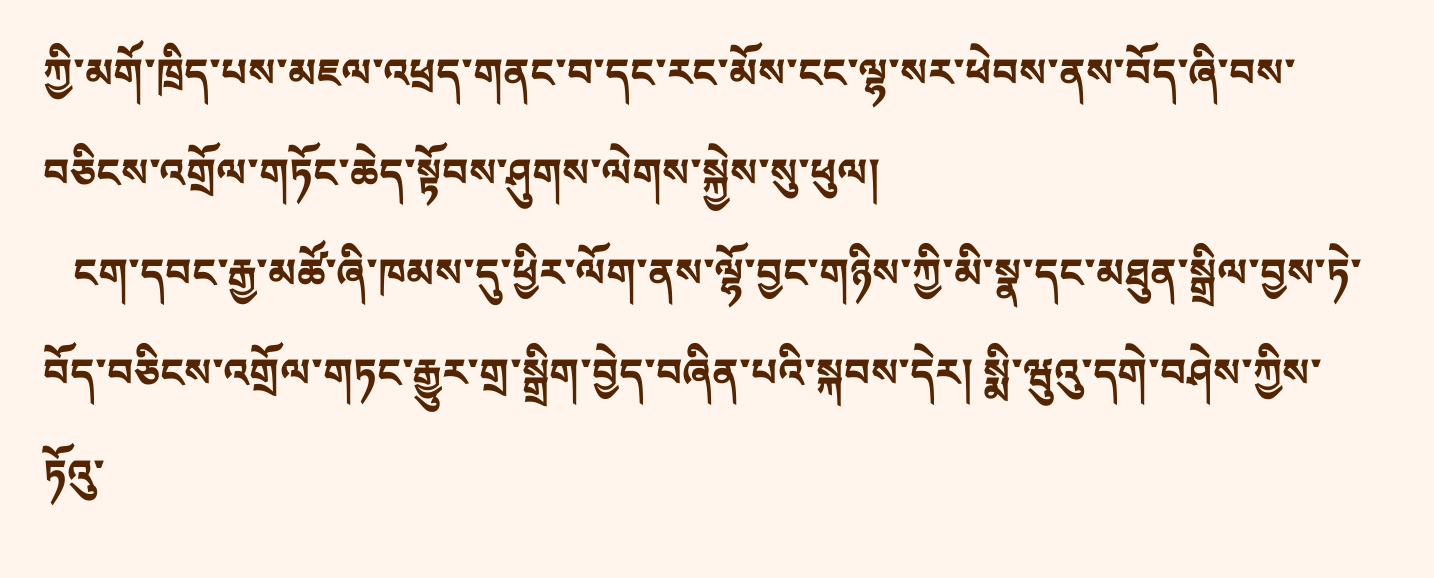ཀྱི་མགོ་ཁྲིད་པས་མཇལ་འཕྲད་གནང་བ་དང་རང་མོས་ངང་ལྷ་སར་ཕེབས་ནས་བོད་ཞི་བས་བཅིངས་འགྲོལ་གཏོང་ཆེད་སྟོབས་ཤུགས་ལེགས་སྐྱེས་སུ་ཕུལ།
   ངག་དབང་རྒྱ་མཚོ་ཞི་ཁམས་དུ་ཕྱིར་ལོག་ནས་ལྷོ་བྱང་གཉིས་ཀྱི་མི་སྣ་དང་མཐུན་སྒྲིལ་བྱས་ཏེ་བོད་བཅིངས་འགྲོལ་གཏང་རྒྱུར་གྲ་སྒྲིག་བྱེད་བཞིན་པའི་སྐབས་དེར། སྨི་ཝུའུ་དགེ་བཤེས་ཀྱིས་ཏོའུ་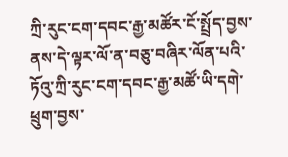ཀྲི་རུང་ངག་དབང་རྒྱ་མཚོར་ངོ་སྤྲོད་བྱས་ནས་དེ་ལྟར་ལོ་ན་བཅུ་བཞིར་ལོན་པའི་ཏོའུ་ཀྲི་རུང་ངག་དབང་རྒྱ་མཚོ་ཡི་དགེ་ཕྲུག་བྱས་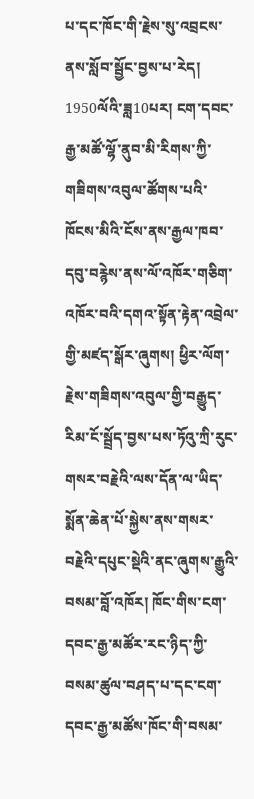པ་དང་ཁོང་གི་རྗེས་སུ་འབྲངས་ནས་སློབ་སྦྱོང་བྱས་པ་རེད།
1950ལོའི་ཟླ10པར། ངག་དབང་རྒྱ་མཚོ་ལྷོ་ནུབ་མི་རིགས་ཀྱི་གཟིགས་འབུལ་ཚོགས་པའི་ཁོངས་མིའི་ངོས་ནས་རྒྱལ་ཁབ་དབུ་བརྙེས་ནས་ལོ་འཁོར་གཅིག་འཁོར་བའི་དགའ་སྟོན་རྟེན་འབྲེལ་གྱི་མཛད་སྒོར་ཞུགས། ཕྱིར་ལོག་རྗེས་གཟིགས་འབུལ་གྱི་བརྒྱུད་རིམ་ངོ་སྦྲོད་བྱས་པས་ཏོའུ་ཀྲི་རུང་གསར་བརྗེའི་ལས་དོན་ལ་ཡིད་སྨོན་ཆེན་པོ་སྐྱེས་ནས་གསར་བརྗེའི་དཔུང་སྡེའི་ནང་ཞུགས་རྒྱུའི་བསམ་བློ་འཁོར། ཁོང་གིས་ངག་དབང་རྒྱ་མཚོར་རང་ཉིད་ཀྱི་བསམ་ཚུལ་བཤད་པ་དང་ངག་དབང་རྒྱ་མཚོས་ཁོང་གི་བསམ་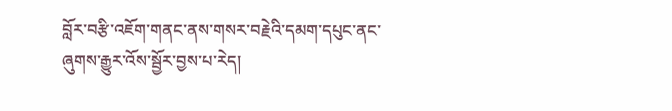བློར་བརྩི་འཇོག་གནང་ནས་གསར་བརྗེའི་དམག་དཔུང་ནང་ཞུགས་རྒྱུར་འོས་སྦྱོར་བྱས་པ་རེད།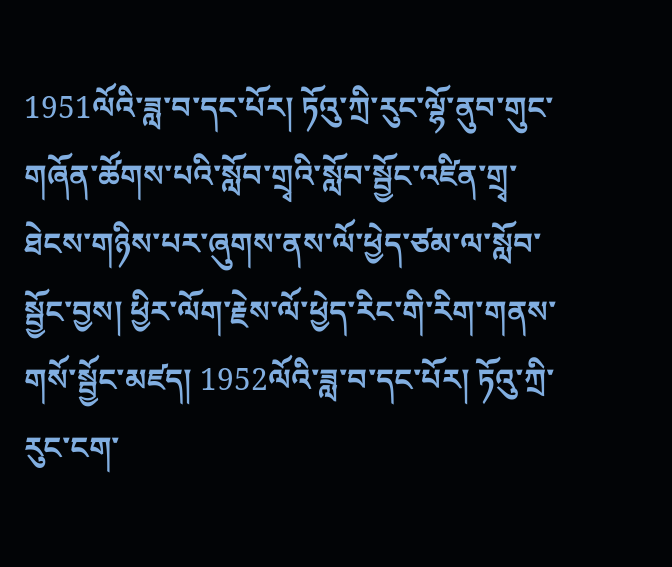1951ལོའི་ཟླ་བ་དང་པོར། ཏོའུ་ཀྲི་རུང་ལྷོ་ནུབ་གུང་གཞོན་ཚོགས་པའི་སློབ་གྲྭའི་སློབ་སྦྱོང་འཛིན་གྲྭ་ཐེངས་གཉིས་པར་ཞུགས་ནས་ལོ་ཕྱེད་ཙམ་ལ་སློབ་སྦྱོང་བྱས། ཕྱིར་ལོག་རྗེས་ལོ་ཕྱེད་རིང་གི་རིག་གནས་གསོ་སྦྱོང་མཛད། 1952ལོའི་ཟླ་བ་དང་པོར། ཏོའུ་ཀྲི་རུང་ངག་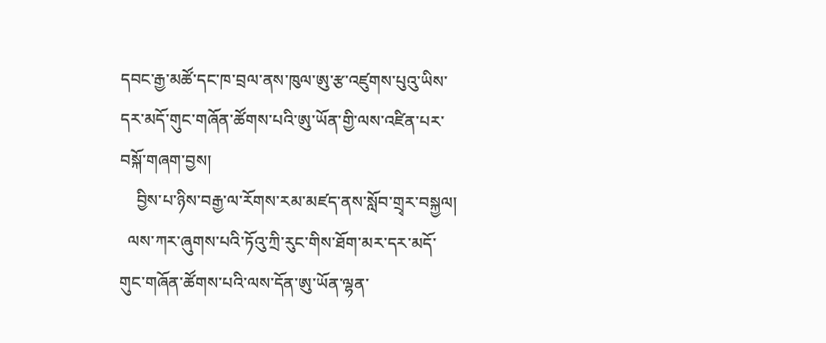དབང་རྒྱ་མཚོ་དང་ཁ་བྲལ་ནས་ཁུལ་ཨུ་རྩ་འཛུགས་པུའུ་ཡིས་དར་མདོ་གུང་གཞོན་ཚོགས་པའི་ཨུ་ཡོན་གྱི་ལས་འཛིན་པར་བསྐོ་གཞག་བྱས།
    བྱིས་པ་ཉིས་བརྒྱ་ལ་རོགས་རམ་མཛད་ནས་སློབ་གྲྭར་བསྐྱལ།
  ལས་ཀར་ཞུགས་པའི་ཏོའུ་ཀྲི་རུང་གིས་ཐོག་མར་དར་མདོ་གུང་གཞོན་ཚོགས་པའི་ལས་དོན་ཨུ་ཡོན་ལྷན་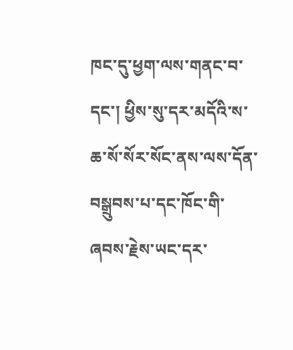ཁང་དུ་ཕྱག་ལས་གནང་བ་དང་། ཕྱིས་སུ་དར་མདོའི་ས་ཆ་སོ་སོར་སོང་ནས་ལས་དོན་བསྒྲུབས་པ་དང་ཁོང་གི་ཞབས་རྗེས་ཡང་དར་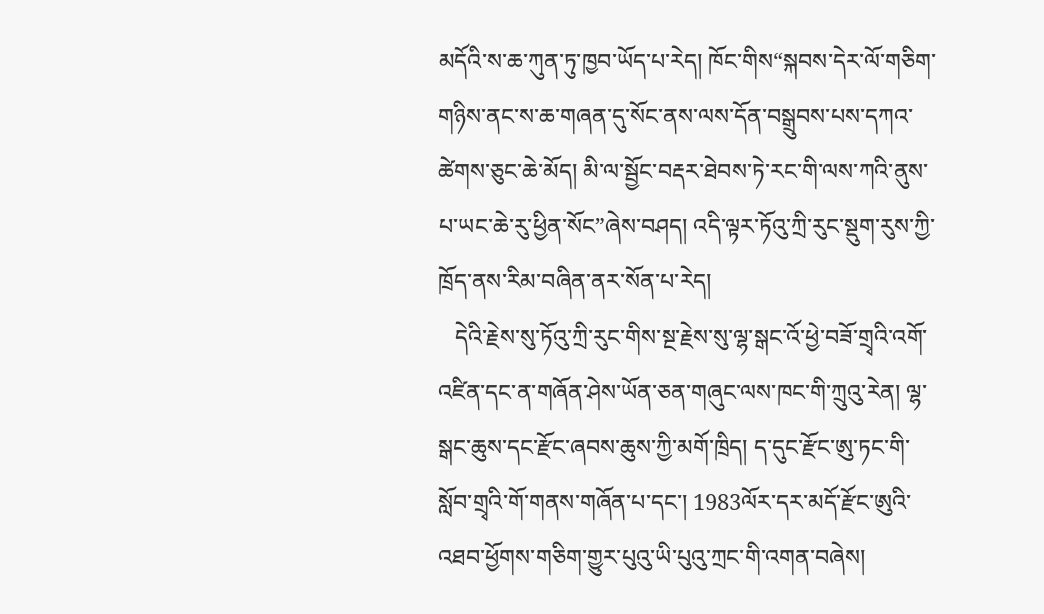མདོའི་ས་ཆ་ཀུན་ཏུ་ཁྱབ་ཡོད་པ་རེད། ཁོང་གིས“སྐབས་དེར་ལོ་གཅིག་གཉིས་ནང་ས་ཆ་གཞན་དུ་སོང་ནས་ལས་དོན་བསྒྲུབས་པས་དཀའ་ཚེགས་ཅུང་ཆེ་མོད། མི་ལ་སྦྱོང་བརྡར་ཐེབས་ཏེ་རང་གི་ལས་ཀའི་ནུས་པ་ཡང་ཆེ་རུ་ཕྱིན་སོང”ཞེས་བཤད། འདི་ལྟར་ཏོའུ་ཀྲི་རུང་སྡུག་རུས་ཀྱི་ཁྲོད་ནས་རིམ་བཞིན་ནར་སོན་པ་རེད།
   དེའི་རྗེས་སུ་ཏོའུ་ཀྲི་རུང་གིས་སྔ་རྗེས་སུ་ལྷ་སྒང་འོ་ཕྱེ་བཟོ་གྲྭའི་འགོ་འཛིན་དང་ན་གཞོན་ཤེས་ཡོན་ཅན་གཞུང་ལས་ཁང་གི་ཀྲུའུ་རེན། ལྷ་སྒང་ཆུས་དང་རྫོང་ཞབས་ཆུས་ཀྱི་མགོ་ཁྲིད། ད་དུང་རྫོང་ཨུ་ཏང་གི་སློབ་གྲྭའི་གོ་གནས་གཞོན་པ་དང་། 1983ལོར་དར་མདོ་རྫོང་ཨུའི་འཐབ་ཕྱོགས་གཅིག་གྱུར་པུའུ་ཡི་པུའུ་ཀྲང་གི་འགན་བཞེས།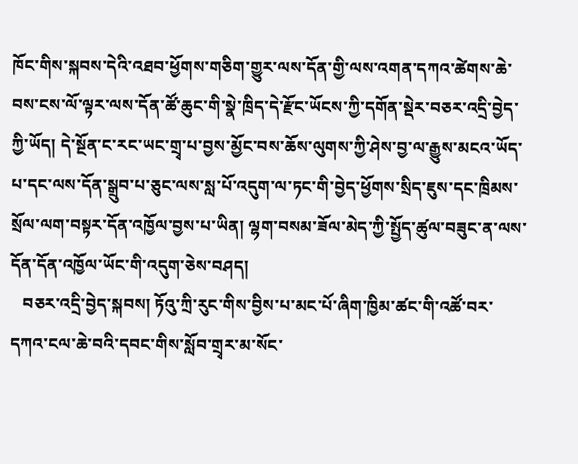ཁོང་གིས་སྐབས་དེའི་འཐབ་ཕྱོགས་གཅིག་གྱུར་ལས་དོན་གྱི་ལས་འགན་དཀའ་ཚེགས་ཆེ་བས་ངས་ལོ་ལྟར་ལས་དོན་ཚོ་ཆུང་གི་སྣེ་ཁྲིད་དེ་རྫོང་ཡོངས་ཀྱི་དགོན་སྡེར་བཅར་འདྲི་བྱེད་ཀྱི་ཡོད། དེ་སྔོན་ང་རང་ཡང་གྲྭ་པ་བྱས་མྱོང་བས་ཆོས་ལུགས་ཀྱི་ཤེས་བྱ་ལ་རྒྱུས་མངའ་ཡོད་པ་དང་ལས་དོན་སྒྲུབ་པ་ཅུང་ལས་སླ་པོ་འདུག་ལ་ཏང་གི་བྱེད་ཕྱོགས་སྲིད་ཇུས་དང་ཁྲིམས་སྲོལ་ལག་བསྟར་དོན་འཁྱོལ་བྱས་པ་ཡིན། ལྷག་བསམ་ཟོལ་མེད་ཀྱི་སྤྱོད་ཚུལ་བཟུང་ན་ལས་དོན་དོན་འཁྱོལ་ཡོང་གི་འདུག་ཅེས་བཤད།
   བཅར་འདྲི་བྱེད་སྐབས། ཏོའུ་ཀྲི་རུང་གིས་བྱིས་པ་མང་པོ་ཞིག་ཁྱིམ་ཚང་གི་འཚོ་བར་དཀའ་ངལ་ཆེ་བའི་དབང་གིས་སློབ་གྲྭར་མ་སོང་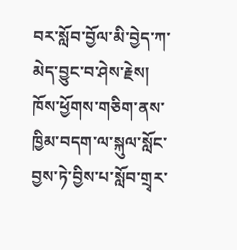བར་སློབ་བྱོལ་མི་བྱེད་ཀ་མེད་བྱུང་བ་ཤེས་རྗེས། ཁོས་ཕྱོགས་གཅིག་ནས་ཁྱིམ་བདག་ལ་སྐུལ་སློང་བྱས་ཏེ་བྱིས་པ་སློབ་གྲྭར་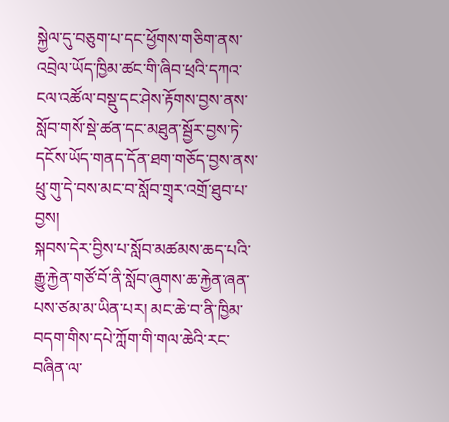སྐྱེལ་དུ་བཅུག་པ་དང་ཕྱོགས་གཅིག་ནས་འབྲེལ་ཡོད་ཁྱིམ་ཚང་གི་ཞིབ་ཕྲའི་དཀའ་ངལ་འཚོལ་བསྡུ་དང་ཤེས་རྟོགས་བྱས་ནས་སློབ་གསོ་སྡེ་ཚན་དང་མཐུན་སྦྱོར་བྱས་ཏེ་དངོས་ཡོད་གནད་དོན་ཐག་གཅོད་བྱས་ནས་ཕྲུ་གུ་དེ་བས་མང་བ་སློབ་གྲྭར་འགྲོ་ཐུབ་པ་བྱས།
སྐབས་དེར་བྱིས་པ་སློབ་མཚམས་ཆད་པའི་རྒྱུ་རྐྱེན་གཙོ་བོ་ནི་སློབ་ཞུགས་ཆ་རྐྱེན་ཞན་པས་ཙམ་མ་ཡིན་པར། མང་ཆེ་བ་ནི་ཁྱིམ་བདག་གིས་དཔེ་ཀློག་གི་གལ་ཆེའི་རང་བཞིན་ལ་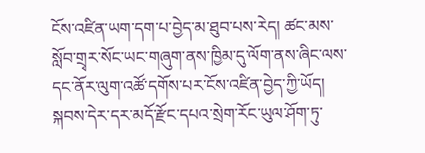ངོས་འཛིན་ཡག་དག་པ་བྱེད་མ་ཐུབ་པས་རེད། ཚང་མས་སློབ་གྲྭར་སོང་ཡང་གཞུག་ནས་ཁྱིམ་དུ་ལོག་ནས་ཞིང་ལས་དང་ནོར་ལུག་འཚོ་དགོས་པར་ངོས་འཛིན་བྱེད་ཀྱི་ཡོད། སྐབས་དེར་དར་མདོ་རྫོང་དཔའ་སྲེག་རོང་ཡུལ་ཤོག་ཏུ་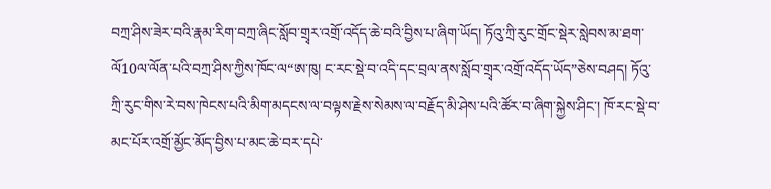བཀྲ་ཤིས་ཟེར་བའི་རྣམ་རིག་བཀྲ་ཞིང་སློབ་གྲྭར་འགྲོ་འདོད་ཆེ་བའི་བྱིས་པ་ཞིག་ཡོད། ཏོའུ་ཀྲི་རུང་གྲོང་སྡེར་སླེབས་མ་ཐག་ལོ10ལ་ལོན་པའི་བཀྲ་ཤིས་ཀྱིས་ཁོང་ལ“ཨ་ཁུ། ང་རང་སྡེ་བ་འདི་དང་བྲལ་ནས་སློབ་གྲྭར་འགྲོ་འདོད་ཡོད”ཅེས་བཤད། ཏོའུ་ཀྲི་རུང་གིས་རེ་བས་ཁེངས་པའི་མིག་མདངས་ལ་བལྟས་རྗེས་སེམས་ལ་བརྗོད་མི་ཤེས་པའི་ཚོར་བ་ཞིག་སྐྱེས་ཤིང་། ཁོ་རང་སྡེ་བ་མང་པོར་འགྲོ་མྱོང་མོད་བྱིས་པ་མང་ཆེ་བར་དཔེ་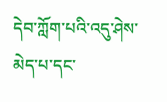དེབ་ཀློག་པའི་འདུ་ཤེས་མེད་པ་དང་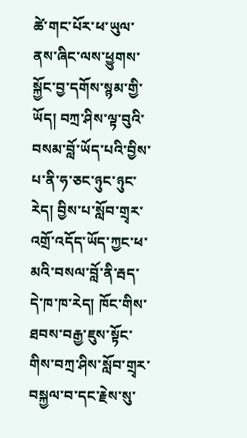ཚེ་གང་པོར་ཕ་ཡུལ་ནས་ཞིང་ལས་ཕྱུགས་སྐྱོང་བྱ་དགོས་སྙམ་གྱི་ཡོད། བཀྲ་ཤིས་ལྟ་བུའི་བསམ་བློ་ཡོད་པའི་བྱིས་པ་ནི་ཧ་ཅང་ཉུང་ཉུང་རེད། བྱིས་པ་སློབ་གྲྭར་འགྲོ་འདོད་ཡོད་ཀྱང་ཕ་མའི་བསལ་བློ་ནི་རྦད་དེ་ཁ་ཁ་རེད། ཁོང་གིས་ཐབས་བརྒྱ་ཇུས་སྟོང་གིས་བཀྲ་ཤིས་སློབ་གྲྭར་བསྐྱལ་བ་དང་རྗེས་སུ་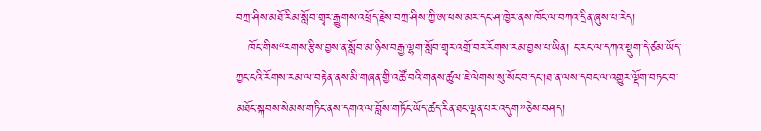བཀྲ་ཤིས་མཐོ་རིམ་སློབ་གྲྭར་རྒྱུགས་འཕྲོད་རྗེས་བཀྲ་ཤིས་ཀྱི་ཨ་ཕས་མར་དང་ཤ་ཁྱེར་ནས་ཁོང་ལ་བཀའ་དྲིན་ཞུས་པ་རེད།
   ཁོང་གིས“རགས་རྩིས་བྱས་ན་སློབ་མ་ཉིས་བརྒྱ་ལྷག་སློབ་གྲྭར་འགྲོ་བར་རོགས་རམ་བྱས་པ་ཡིན། ང་རང་ལ་དཀའ་སྡུག་དེ་ཙམ་ཡོད་ཀྱང་ངའི་རོགས་རམ་ལ་བརྟེན་ནས་མི་གཞན་གྱི་འཚོ་བའི་གནས་ཚུལ་ཇེ་ལེགས་སུ་སོང་བ་དང་།ཐ་ན་ལས་དབང་ལ་འགྱུར་ལྡོག་བཏང་བ་མཐོང་སྐབས་སེམས་གཏིང་ནས་དགའ་ལ་བློས་གཏོང་ཡོད་ཚད་རིན་ཐང་ལྡན་པར་འདུག”ཅེས་བཤད།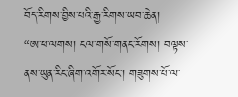བོད་རིགས་བྱིས་པའི་རྒྱ་རིགས་ཡབ་ཆེན།
“ཨ་ཕ་ལགས། ངལ་གསོ་གནང་རོགས། བལྟས་ནས་ཡུན་རིང་ཞིག་འགོར་སོང་། གཟུགས་པོ་ལ་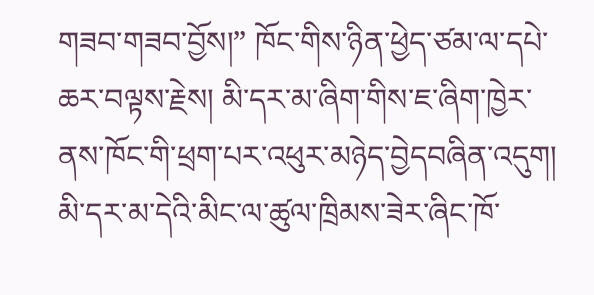གཟབ་གཟབ་བྱོས།” ཁོང་གིས་ཉིན་ཕྱེད་ཙམ་ལ་དཔེ་ཆར་བལྟས་རྗེས། མི་དར་མ་ཞིག་གིས་ཇ་ཞིག་ཁྱེར་ནས་ཁོང་གི་ཕྲག་པར་འཕུར་མཉེད་བྱེདབཞིན་འདུག། མི་དར་མ་དེའི་མིང་ལ་ཚུལ་ཁྲིམས་ཟེར་ཞིང་ཁོ་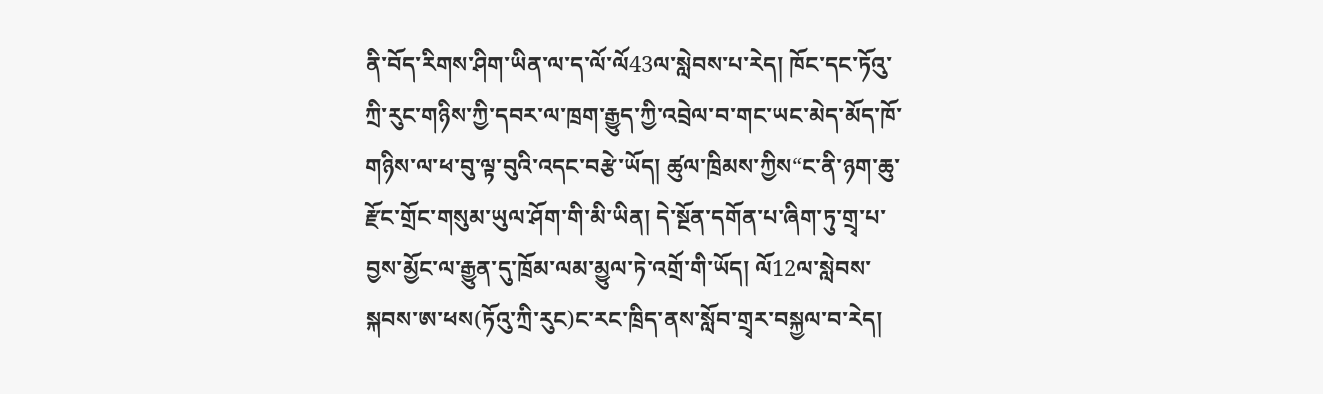ནི་བོད་རིགས་ཤིག་ཡིན་ལ་ད་ལོ་ལོ43ལ་སླེབས་པ་རེད། ཁོང་དང་ཏོའུ་ཀྲི་རུང་གཉིས་ཀྱི་དབར་ལ་ཁྲག་རྒྱུད་ཀྱི་འབྲེལ་བ་གང་ཡང་མེད་མོད་ཁོ་གཉིས་ལ་ཕ་བུ་ལྟ་བུའི་འདང་བརྩེ་ཡོད། ཚུལ་ཁྲིམས་ཀྱིས“ང་ནི་ཉག་ཆུ་རྫོང་གྲོང་གསུམ་ཡུལ་ཤོག་གི་མི་ཡིན། དེ་སྔོན་དགོན་པ་ཞིག་ཏུ་གྲྭ་པ་བྱས་མྱོང་ལ་རྒྱུན་དུ་ཁྲོམ་ལམ་མྱུལ་ཏེ་འགྲོ་གི་ཡོད། ལོ12ལ་སླེབས་སྐབས་ཨ་ཕས(ཏོའུ་ཀྲི་རུང)ང་རང་ཁྲིད་ནས་སློབ་གྲྭར་བསྐྱལ་བ་རེད།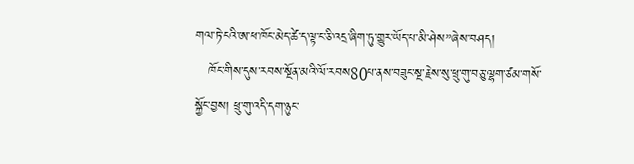གལ་ཏེ་ངའི་ཨ་ཕ་ཁོང་མེད་ཚེ་ད་ལྟ་ང་ཅི་འདྲ་ཞིག་ཏུ་གྱུར་ཡོད་པ་མི་ཤེས”ཞེས་བཤད།
   ཁོང་གིས་དུས་རབས་སྔོན་མའི་ལོ་རབས80པ་ནས་བཟུང་སྔ་རྗེས་སུ་ཕྲུ་གུ་བཅུ་ལྷག་ཙམ་གསོ་སྐྱོང་བྱས། ཕྲུ་གུ་འདི་དག་ཉུང་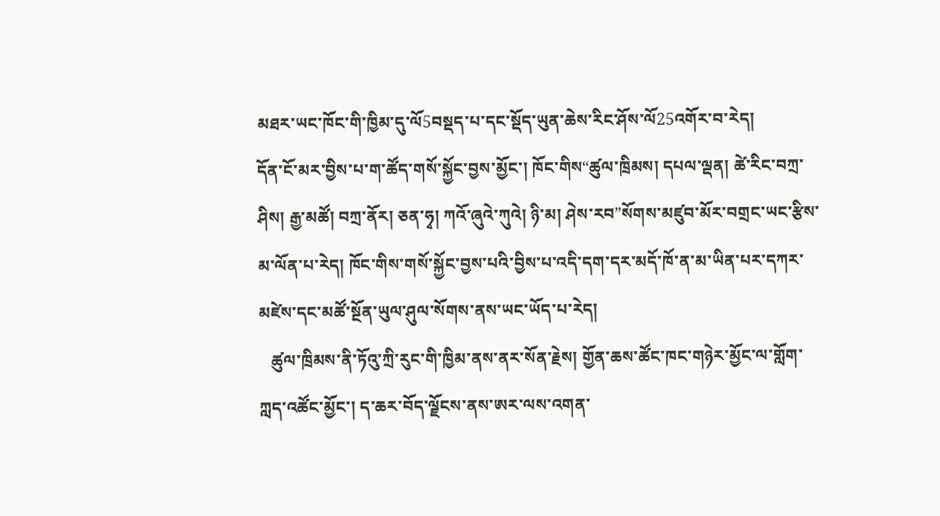མཐར་ཡང་ཁོང་གི་ཁྱིམ་དུ་ལོ5བསྡད་པ་དང་སྡོད་ཡུན་ཆེས་རིང་ཤོས་ལོ25འགོར་བ་རེད།
དོན་ངོ་མར་བྱིས་པ་ག་ཚོད་གསོ་སྐྱོང་བྱས་མྱོང་། ཁོང་གིས“ཚུལ་ཁྲིམས། དཔལ་ལྡན། ཚེ་རིང་བཀྲ་ཤིས། རྒྱ་མཚོ། བཀྲ་ནོར། ཅན་ཧྭ། ཀའོ་ཞུའེ་ཀུའེ། ཉི་མ། ཤེས་རབ”སོགས་མཛུབ་མོར་བགྲང་ཡང་རྩིས་མ་ལོན་པ་རེད། ཁོང་གིས་གསོ་སྐྱོང་བྱས་པའི་བྱིས་པ་འདི་དག་དར་མདོ་ཁོ་ན་མ་ཡིན་པར་དཀར་མཛེས་དང་མཚོ་སྔོན་ཡུལ་ཤུལ་སོགས་ནས་ཡང་ཡོད་པ་རེད།
   ཚུལ་ཁྲིམས་ནི་ཏོའུ་ཀྲི་རུང་གི་ཁྱིམ་ནས་ནར་སོན་རྗེས། གྱོན་ཆས་ཚོང་ཁང་གཉེར་མྱོང་ལ་གློག་ཀླད་འཚོང་མྱོང་། ད་ཆར་བོད་ལྗོངས་ནས་ཨར་ལས་འགན་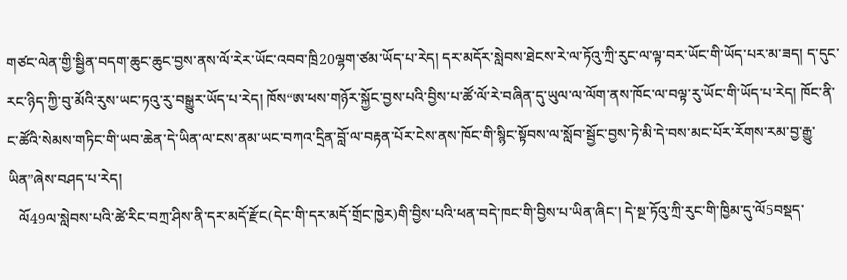གཙང་ལེན་གྱི་སྦྱིན་བདག་ཆུང་ཆུང་བྱས་ནས་ལོ་རེར་ཡོང་འབབ་ཁྲི20ལྷག་ཙམ་ཡོད་པ་རེད། དར་མདོར་སླེབས་ཐེངས་རེ་ལ་ཏོའུ་ཀྲི་རུང་ལ་ལྟ་བར་ཡོང་གི་ཡོད་པར་མ་ཟད། ད་དུང་རང་ཉིད་ཀྱི་བུ་མོའི་རུས་ཡང་ཏའུ་རུ་བསྒྱུར་ཡོད་པ་རེད། ཁོས“ཨ་ཕས་གཉོར་སྐྱོང་བྱས་པའི་བྱིས་པ་ཚོ་ལོ་རེ་བཞིན་དུ་ཡུལ་ལ་ལོག་ནས་ཁོང་ལ་བལྟ་རུ་ཡོང་གི་ཡོད་པ་རེད། ཁོང་ནི་ང་ཚོའི་སེམས་གཏིང་གི་ཡབ་ཆེན་དེ་ཡིན་ལ་ངས་ནམ་ཡང་བཀའ་དྲིན་བློ་ལ་བརྟན་པོར་ངེས་ནས་ཁོང་གི་སྙིང་སྟོབས་ལ་སློབ་སྦྱོང་བྱས་ཏེ་མི་དེ་བས་མང་པོར་རོགས་རམ་བྱ་རྒྱུ་ཡིན”ཞེས་བཤད་པ་རེད།
   ལོ49ལ་སླེབས་པའི་ཚེ་རིང་བཀྲ་ཤིས་ནི་དར་མདོ་རྫོང(དེང་གི་དར་མདོ་གྲོང་ཁྱེར)གི་བྱིས་པའི་ཕན་བདེ་ཁང་གི་བྱིས་པ་ཡིན་ཞིང་། དེ་སྔ་ཏོའུ་ཀྲི་རུང་གི་ཁྱིམ་དུ་ལོ5བསྡད་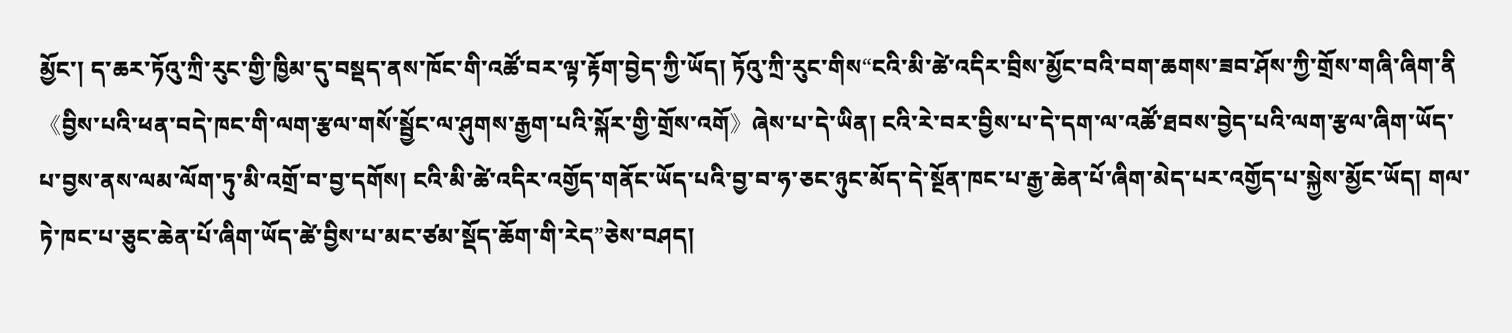མྱོང་། ད་ཆར་ཏོའུ་ཀྲི་རུང་གྱི་ཁྱིམ་དུ་བསྡད་ནས་ཁོང་གི་འཚོ་བར་ལྟ་རྟོག་བྱེད་ཀྱི་ཡོད། ཏོའུ་ཀྲི་རུང་གིས“ངའི་མི་ཚེ་འདིར་བྲིས་མྱོང་བའི་བག་ཆགས་ཟབ་ཤོས་ཀྱི་གྲོས་གཞི་ཞིག་ནི《བྱིས་པའི་ཕན་བདེ་ཁང་གི་ལག་རྩལ་གསོ་སྦྱོང་ལ་ཤུགས་རྒྱག་པའི་སྐོར་གྱི་གྲོས་འགོ》ཞེས་པ་དེ་ཡིན། ངའི་རེ་བར་བྱིས་པ་དེ་དག་ལ་འཚོ་ཐབས་བྱེད་པའི་ལག་རྩལ་ཞིག་ཡོད་པ་བྱས་ནས་ལམ་ལོག་ཏུ་མི་འགྲོ་བ་བྱ་དགོས། ངའི་མི་ཚེ་འདིར་འགྱོད་གནོང་ཡོད་པའི་བྱ་བ་ཧ་ཅང་ཉུང་མོད་དེ་སྔོན་ཁང་པ་རྒྱ་ཆེན་པོ་ཞིག་མེད་པར་འགྱོད་པ་སྐྱེས་མྱོང་ཡོད། གལ་ཏེ་ཁང་པ་ཅུང་ཆེན་པོ་ཞིག་ཡོད་ཚེ་བྱིས་པ་མང་ཙམ་སྡོད་ཆོག་གི་རེད”ཅེས་བཤད།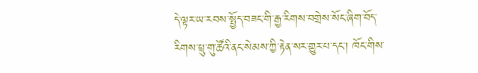དེ་ལྟར་ཡ་རབས་སྤྱོད་བཟང་གི་རྒྱ་རིགས་བགྲེས་སོང་ཞིག་བོད་རིགས་ཕྲུ་གུ་ཚོའི་ནང་སེམས་ཀྱི་རྟེན་སར་གྱུར་པ་དང་། ཁོང་གིས་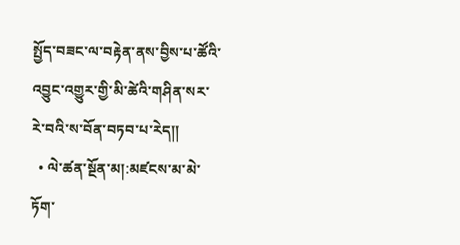སྤྱོད་བཟང་ལ་བརྟེན་ནས་བྱིས་པ་ཚོའི་འབྱུང་འགྱུར་གྱི་མི་ཚེའི་གཤིན་སར་རེ་བའི་ས་བོན་བཏབ་པ་རེད།།
  • ལེ་ཚན་སྔོན་མ།:མཛངས་མ་མེ་ཏོག་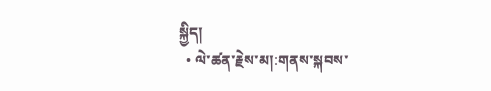སྐྱིད།
  • ལེ་ཚན་རྗེས་མ།:གནས་སྐབས་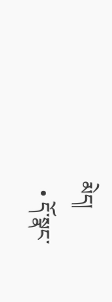མེད།
  • དོ་སྣང་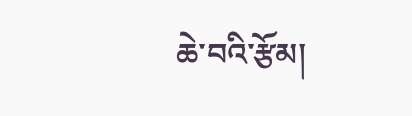ཆེ་བའི་རྩོམ།